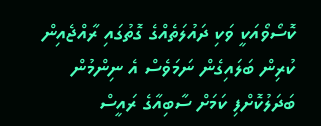ކޮސޯވޯއަކީ ވަކި ދައުލަތެއްގެ ގޮތުގައި ރާއްޖެއިން ކުރިން ބަލައިގެން ނަމަވެސް އެ ނިންމުން ބަދަލުކޮށްފި ކަމަށް ސާބިއާގެ ރައީސް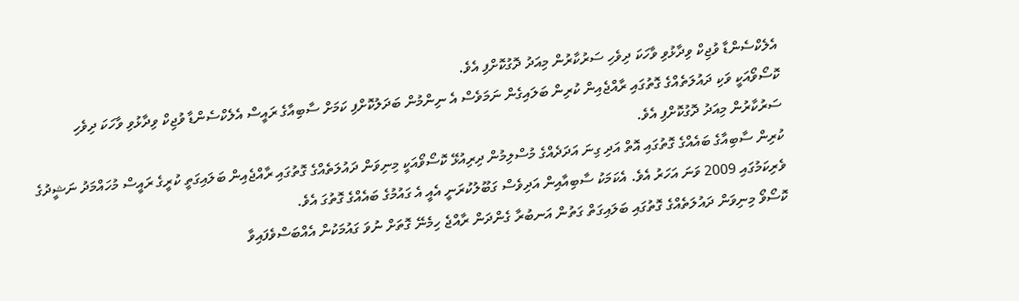އެލެކްސެންޑާ ވުޖިކް ވިދާޅުވި ވާހަކަ ދިވެހި ސަރުކާރުން މިއަދު ދޮގުކޮށްފި އެވެ.
ކޮސޯވޯއަކީ ވަކި ދައުލަތެއްގެ ގޮތުގައި ރާއްޖެއިން ކުރިން ބަލައިގެން ނަމަވެސް އެ ނިންމުން ބަދަލުކޮށްފި ކަމަށް ސާބިއާގެ ރައީސް އެލެކްސެންޑާ ވުޖިކް ވިދާޅުވި ވާހަކަ ދިވެހި ސަރުކާރުން މިއަދު ދޮގުކޮށްފި އެވެ.
ކުރިން ސާބިއާގެ ބައެއްގެ ގޮތުގައި އޮތް އަދި ގިނަ އަދަދެއްގެ މުސްލިމުން ދިރިއުޅޭ ކޮސޯވޯއަކީ މިނިވަން ދައުލަތެއްގެ ގޮތުގައި ރާއްޖެއިން ބަލައިގަތީ ކުރީގެ ރައީސް މުހައްމަދު ނަޝީދުގެ ވެރިކަމުގައި 2009 ވަނަ އަހަރު އެވެ. އެކަމަކު ސާބިއާއިން އަދިވެސް ގަބޫލުކުރަނީ އެއީ އެ ގައުމުގެ ބައެއްގެ ގޮތުގަ އެވެ.
ކޮސޯވޯ މިނިވަން ދައުލަތެއްގެ ގޮތުގައި ބަލައިގަތް ގަތުން އަނބުރާ ގެންދަން ރާއްޖެ ހިމެނޭ ގޮތަށް ނުވަ ގައުމަކުން އެއްބަސްވެފައިވާ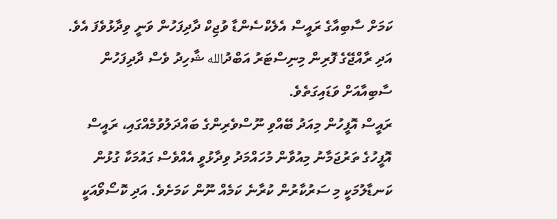ކަމަށް ސާބިއާގެ ރައީސް އެލެކްސެންޑާ ވުޖިކް ދާދިފަހުން ވަނީ ވިދާޅުވެފަ އެވެ. އަދި ރާއްޖޭގެ ފޮރިން މިނިސްޓަރު އަބްދުالله ޝާހިދު ވެސް ދާދިފަހުން ސާބިއާއަށް ވަޑައިގަތެވެ.
ރައީސް އޮފީހުން މިއަދު ބޭއްވި ނޫސްވެރިންގެ ބައްދަލުވުމެއްގައި، ރައީސް އޮފީހުގެ ތަރުޖަމާނު މިއުވާން މުހައްމަދު ވިދާޅުވީ އެއްވެސް ގައުމަކާ ގުޅުން ކަނޑާލުމަކީ މި ސަރުކާރުން ކުރާނެ ކަމެއް ނޫން ކަމަށެވެ. އަދި ކޮސޯވޯއަކީ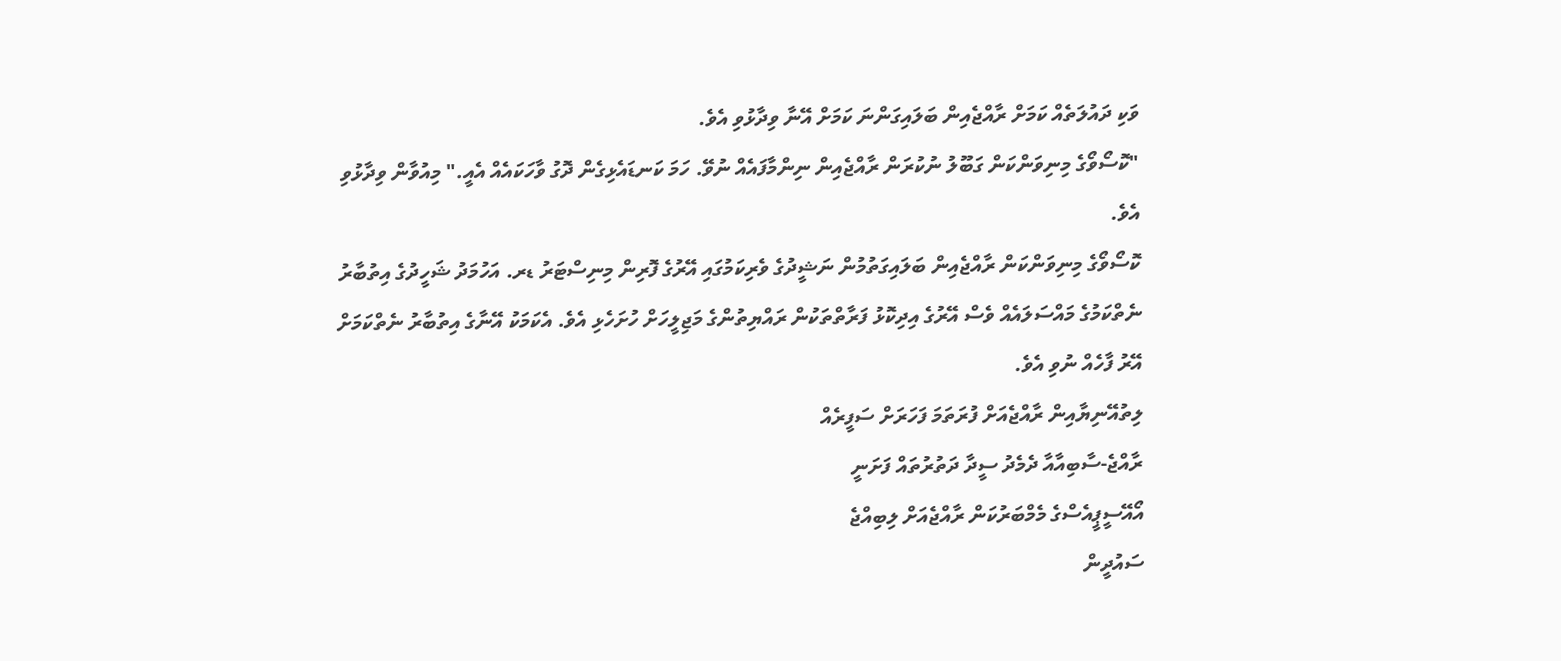ވަކި ދައުލަތެއް ކަމަށް ރާއްޖެއިން ބަލައިގަންނަ ކަމަށް އޭނާ ވިދާޅުވި އެވެ.
"ކޮސޯވޯގެ މިނިވަންކަން ގަބޫލު ނުކުރަން ރާއްޖެއިން ނިންމާފައެއް ނުވޭ. ހަމަ ކަނޑައެޅިގެން ދޮގު ވާހަކައެއް އެއީ." މިއުވާން ވިދާޅުވި އެވެ.
ކޮސޯވޯގެ މިނިވަންކަން ރާއްޖެއިން ބަލައިގަތުމުން ނަޝީދުގެ ވެރިކަމުގައި އޭރުގެ ފޮރިން މިނިސްޓަރު ޑރ. އަހުމަދު ޝަހީދުގެ އިތުބާރު ނެތްކަމުގެ މައްސަލައެއް ވެސް އޭރުގެ އިދިކޮޅު ފަރާތްތަކުން ރައްޔިތުންގެ މަޖިލީހަށް ހުށަހެޅި އެވެ. އެކަމަކު އޭނާގެ އިތުބާރު ނެތްކަމަށް އޭރު ފާހެއް ނުވި އެވެ.
ލިތުއޭނިޔާއިން ރާއްޖެއަށް ފުރަތަމަ ފަހަރަށް ސަފީރެއް
ރާއްޖެ-ސާބިއާއާ ދެމެދު ސީދާ ދަތުރުތައް ފަށަނީ
އޯއޭސީޕީއެސްގެ މެމްބަރުކަން ރާއްޖެއަށް ލިބިއްޖެ
ސައުދީން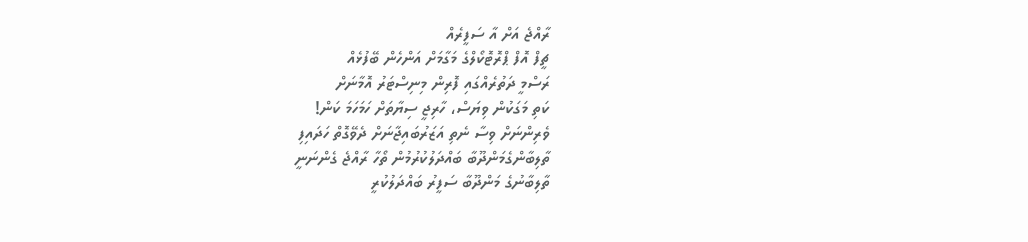ރާއްޖެ އަށް އާ ސަފީރެއް
ޗީފް އޮފް ޕްރޮޓޮކޯލްގެ މަގާމަށް އަންހެން ބޭފުޅެއް
ރަސްމީ ދަތުރެއްގައި ފޮރިން މިނިސްޓަރު އޮމާނަށް
ކަތި މަގަކުން ވިޔަސް، ހާރިޖީ ސިޔާތަށް ހަމަހަމަ ކަން!
ވެރިންނަށް ވިސާ ނެތި އަޒަރުބައިޖާނަށް ދެވޭގޮތް ހަދައިފި
ތާލިބާންގެމަންދޫބާ ބައްދަލުކުރުމުން ތޯހާ ރާއްޖެ ގެންނަނީ
ތާލިބާނުގެ މަންދޫބާ ސަފީރު ބައްދަލުކުރީ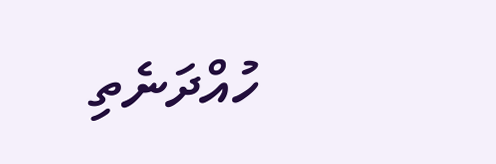ހުއްދަނެތި